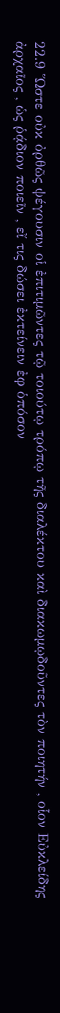22.9 Ὥστε οὐκ ὀρθῶς ψέγουσιν οἱ ἐπιτιμῶντες τῷ τοιούτῳ τρόπῳ τῆς διαλέκτου καὶ διακωμῳδοῦντες τὸν ποιητήν , οἷον Εὐκλείδης ἀρχαῖος , ὡς ῥᾴδιον ποιεῖν , εἴ τις δώσει ἐκτείνειν ἐφ ὁπόσον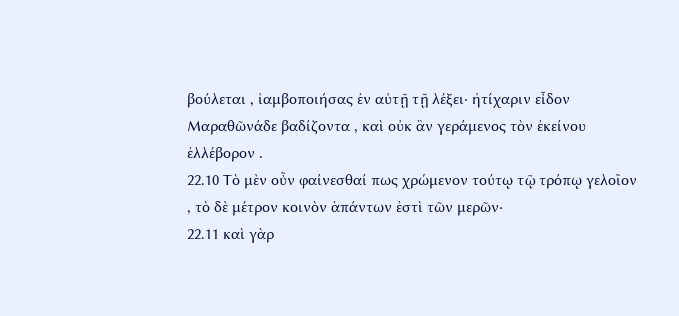βούλεται , ἰαμβοποιήσας ἐν αὐτῇ τῇ λέξει· ἠτίχαριν εἶδον Μαραθῶνάδε βαδίζοντα , καὶ οὐκ ἂν γεράμενος τὸν ἐκείνου ἐλλέβορον .
22.10 Τὸ μὲν οὖν φαίνεσθαί πως χρώμενον τούτῳ τῷ τρόπῳ γελοῖον , τὸ δὲ μέτρον κοινὸν ἁπάντων ἐστὶ τῶν μερῶν·
22.11 καὶ γὰρ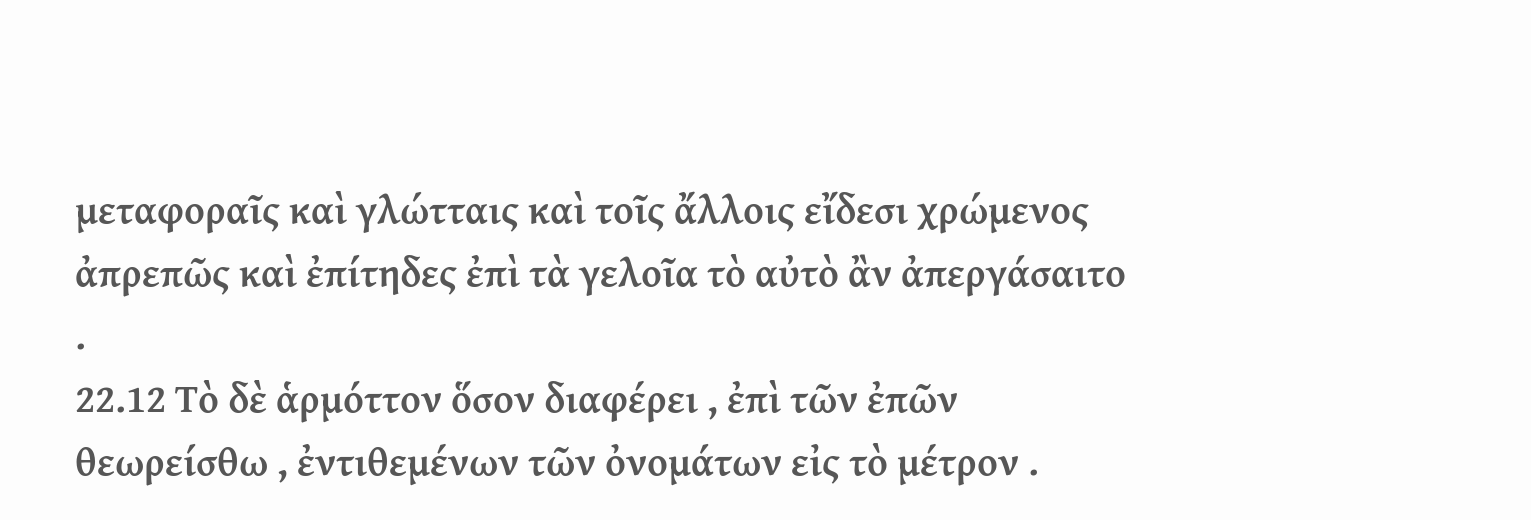μεταφοραῖς καὶ γλώτταις καὶ τοῖς ἄλλοις εἴδεσι χρώμενος ἀπρεπῶς καὶ ἐπίτηδες ἐπὶ τὰ γελοῖα τὸ αὐτὸ ἂν ἀπεργάσαιτο .
22.12 Τὸ δὲ ἁρμόττον ὅσον διαφέρει , ἐπὶ τῶν ἐπῶν θεωρείσθω , ἐντιθεμένων τῶν ὀνομάτων εἰς τὸ μέτρον .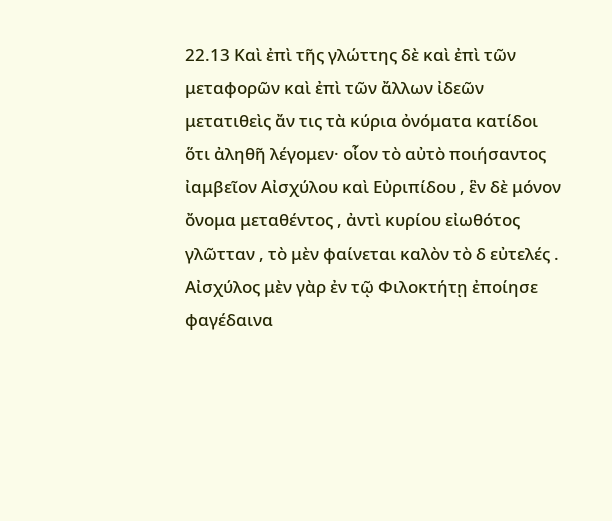22.13 Καὶ ἐπὶ τῆς γλώττης δὲ καὶ ἐπὶ τῶν μεταφορῶν καὶ ἐπὶ τῶν ἄλλων ἰδεῶν μετατιθεὶς ἄν τις τὰ κύρια ὀνόματα κατίδοι ὅτι ἀληθῆ λέγομεν· οἷον τὸ αὐτὸ ποιήσαντος ἰαμβεῖον Αἰσχύλου καὶ Εὐριπίδου , ἓν δὲ μόνον ὄνομα μεταθέντος , ἀντὶ κυρίου εἰωθότος γλῶτταν , τὸ μὲν φαίνεται καλὸν τὸ δ εὐτελές . Αἰσχύλος μὲν γὰρ ἐν τῷ Φιλοκτήτῃ ἐποίησε φαγέδαινα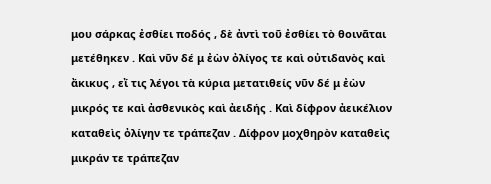μου σάρκας ἐσθίει ποδός , δὲ ἀντὶ τοῦ ἐσθίει τὸ θοινᾶται μετέθηκεν . Καὶ νῦν δέ μ ἐὼν ὀλίγος τε καὶ οὐτιδανὸς καὶ ἄκικυς , εἴ τις λέγοι τὰ κύρια μετατιθείς νῦν δέ μ ἐὼν μικρός τε καὶ ἀσθενικὸς καὶ ἀειδής . Καὶ δίφρον ἀεικέλιον καταθεὶς ὀλίγην τε τράπεζαν . Δίφρον μοχθηρὸν καταθεὶς μικράν τε τράπεζαν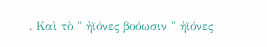. Καὶ τὸ " ἠϊόνες βοόωσιν " ἠϊόνες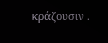κράζουσιν .